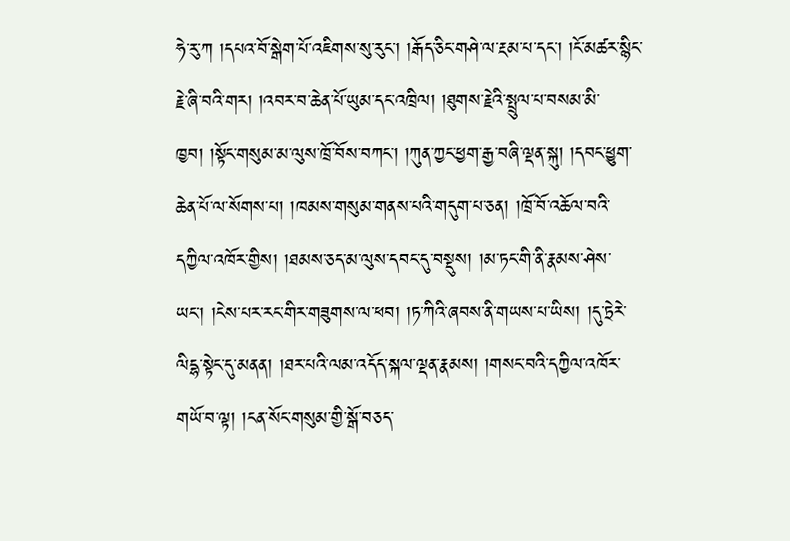ཧེ་རུ་ཀ །དཔའ་བོ་སྒེག་པོ་འཇིགས་སུ་རུང་། །རྒོད་ཅིང་གཤེ་ལ་རྔམ་པ་དང་། །ངོ་མཚར་སྙིང་རྗེ་ཞི་བའི་གར། །འབར་བ་ཆེན་པོ་ཡུམ་དང་འཁྲིལ། །ཐུགས་རྗེའི་སྤྲུལ་པ་བསམ་མི་ཁྱབ། །སྟོང་གསུམ་མ་ལུས་ཁྲོ་བོས་བཀང་། །ཀུན་ཀྱང་ཕྱག་རྒྱ་བཞི་ལྡན་སྐུ། །དབང་ཕྱུག་ཆེན་པོ་ལ་སོགས་པ། །ཁམས་གསུམ་གནས་པའི་གདུག་པ་ཅན། །ཁྲོ་བོ་འཆོལ་བའི་དཀྱིལ་འཁོར་གྱིས། །ཐམས་ཅད་མ་ལུས་དབང་དུ་བསྡུས། །མ་ཏང་གི་ནི་རྣམས་ཤེས་ཡང་། །ངེས་པར་རང་གིར་གཟུགས་ལ་ཕབ། །ཏ་ཀིའི་ཞབས་ནི་གཡས་པ་ཡིས། །དུ་ཏྲེརེ་ལིདྷ་སྟེང་དུ་མནན། །ཐར་པའི་ལམ་འདོད་སྐལ་ལྡན་རྣམས། །གསང་བའི་དཀྱིལ་འཁོར་གཡོ་བ་ལྟ། །ངན་སོང་གསུམ་གྱི་སྒོ་བཅད་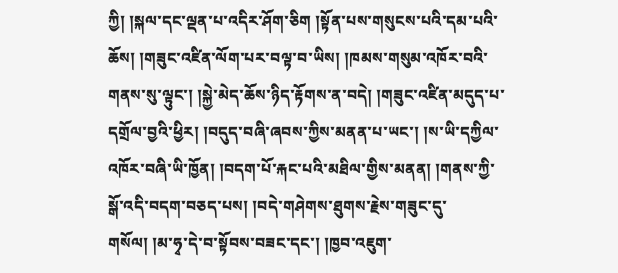ཀྱི། །སྐལ་དང་ལྡན་པ་འདིར་ཤོག་ཅིག །སྟོན་པས་གསུངས་པའི་དམ་པའི་ཆོས། །གཟུང་འཛིན་ལོག་པར་བལྟ་བ་ཡིས། །ཁམས་གསུམ་འཁོར་བའི་གནས་སུ་ལྟུང་། །སྐྱེ་མེད་ཆོས་ཉིད་རྟོགས་ན་བདེ། །གཟུང་འཛིན་མདུད་པ་དགྲོལ་བྱའི་ཕྱིར། །བདུད་བཞི་ཞབས་ཀྱིས་མནན་པ་ཡང་། །ས་ཡི་དཀྱིལ་འཁོར་བཞི་ཡི་ཁྱོན། །བདག་པོ་རྐང་པའི་མཐིལ་གྱིས་མནན། །གནས་ཀྱི་སྒོ་འདི་བདག་བཅད་པས། །བདེ་གཤེགས་ཐུགས་རྗེས་གཟུང་དུ་གསོལ། །མ་ཧྭ་དེ་བ་སྟོབས་བཟང་དང་། །ཁྱབ་འཇུག་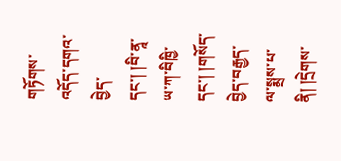གཏོགས་འདོད་དགའ་བྱེད་དང་། །བི་ནཱ་ཡ་ཀ་བིཁྱི་དང་། །གསོད་བྱེད་བརྒྱད་ལ་སྨྲས་པ་ནི། །དྲེགས་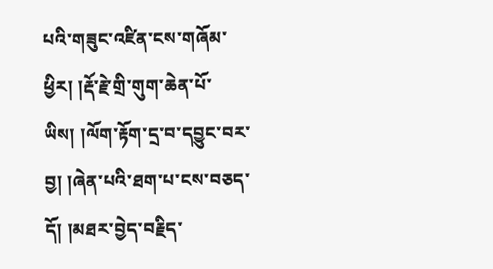པའི་གཟུང་འཛིན་ངས་གཞོམ་ཕྱིར། །རྡོ་རྗེ་གྲི་གུག་ཆེན་པོ་ཡིས། །ལོག་རྟོག་དྲ་བ་དབྱུང་བར་བྱ། །ཞེན་པའི་ཐག་པ་ངས་བཅད་དོ། །མཐར་བྱེད་བརྗིད་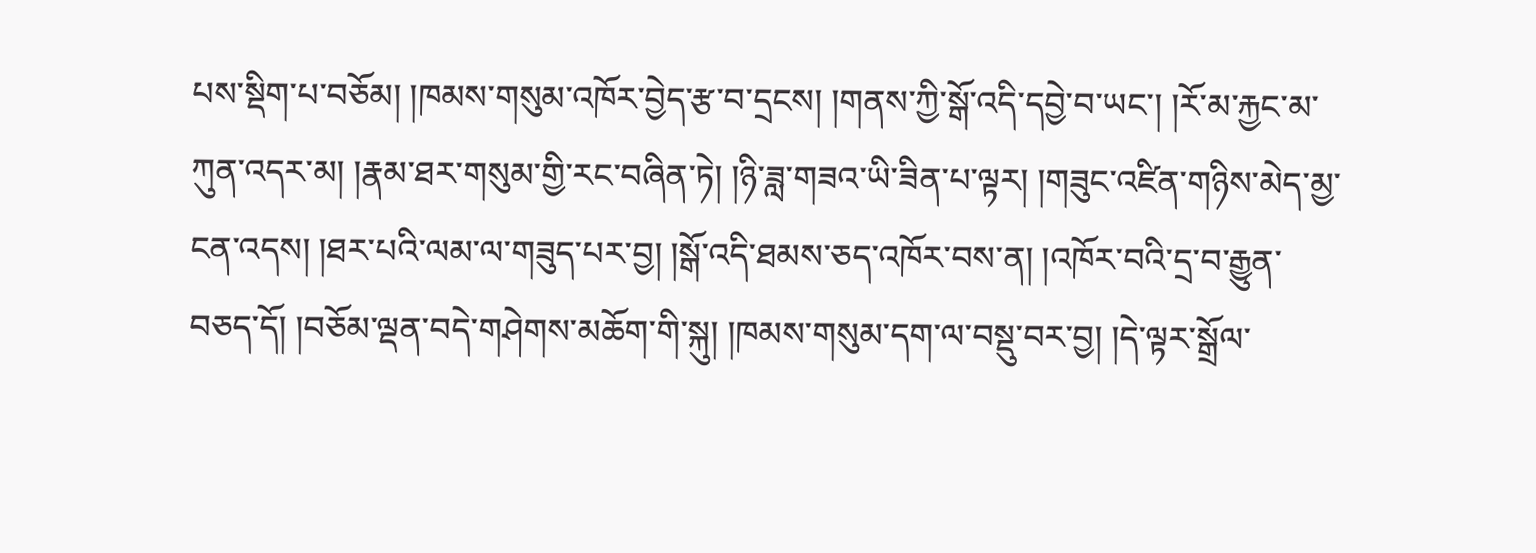པས་སྡིག་པ་བཅོམ། །ཁམས་གསུམ་འཁོར་བྱེད་རྩ་བ་དྲངས། །གནས་ཀྱི་སྒོ་འདི་དབྱེ་བ་ཡང་། །རོ་མ་རྐྱང་མ་ཀུན་འདར་མ། །རྣམ་ཐར་གསུམ་གྱི་རང་བཞིན་ཏེ། །ཉི་ཟླ་གཟའ་ཡི་ཟིན་པ་ལྟར། །གཟུང་འཛིན་གཉིས་མེད་མྱ་ངན་འདས། །ཐར་པའི་ལམ་ལ་གཟུད་པར་བྱ། །སྒོ་འདི་ཐམས་ཅད་འཁོར་བས་ན། །འཁོར་བའི་དྲ་བ་རྒྱུན་བཅད་དོ། །བཅོམ་ལྡན་བདེ་གཤེགས་མཆོག་གི་སྐུ། །ཁམས་གསུམ་དག་ལ་བསྡུ་བར་བྱ། །དེ་ལྟར་སྒྲོལ་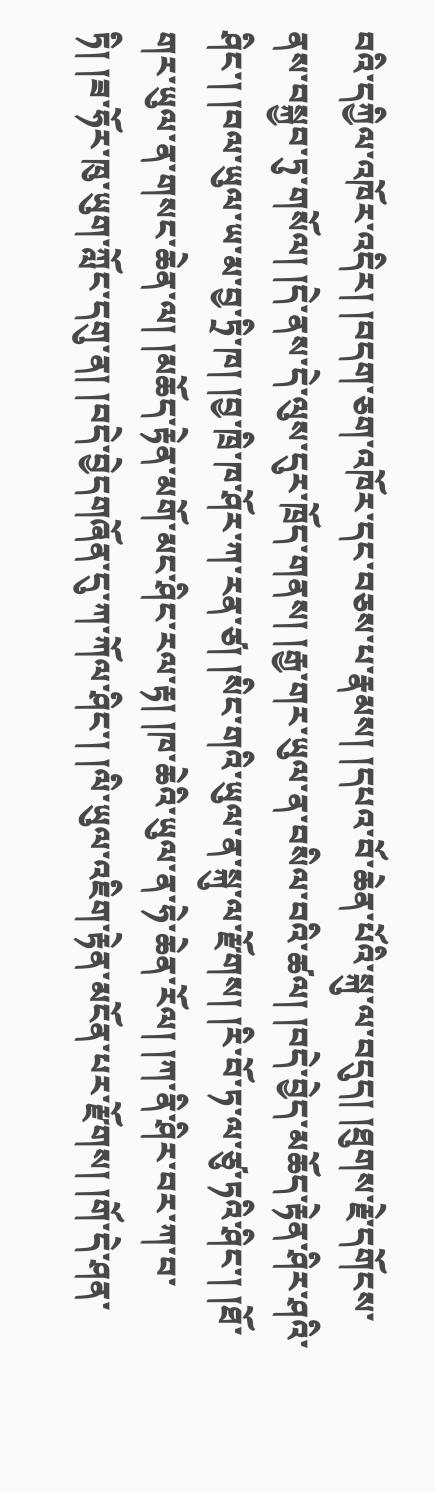བའི་དཀྱིལ་འཁོར་འདིར། །བདག་ཅག་འཁོར་དང་བཅས་པ་རྣམས། །དཔའ་བོ་ཆེན་པོའི་སྐུ་ལ་བདུད། །ཐུགས་རྗེ་དགོངས་ནས་བསྐྱབ་ཏུ་གསོལ། །དེ་ནས་དེ་ལུས་དུར་ཁྲོད་གནས། །རྒྱ་གར་ཡུལ་ན་བསིལ་བའི་ཚལ། །བདེ་བྱེད་མཆོད་རྟེན་ཤིར་ཤའི་ཤིང་། །བལ་ཡུལ་ཡ་མ་བྱ་ཏྲི་ཁ། །བྱ་ཁྲི་ཁ་ཤོར་ཀ་རན་ཙ། །སིང་གའི་ཡུལ་ན་སྐུ་ལ་རྫོགས། །རི་བོ་ཏ་ལ་ཙུ་ཏའི་ཤིང་། །ཐོ་གར་ཡུལ་ན་གསང་ཆེན་ལ། །མཆོད་རྟེན་མགོ་མང་ཤིང་རལ་རྟ། །ཁ་ཆེའི་ཡུལ་ན་ཧེ་ཆེན་རོལ། །ཀ་ནི་ཤིར་བར་ཀ་བ་ཏི། །ཟ་ཧོར་ཁུ་ཡུག་ཀློང་དགུ་ན། །བདེ་བྱེདགཞོན་དུ་ཀ་ཀོལ་ཤིང་། །ལི་ཡུལ་འཇིག་རྟེན་མངོན་པར་རྫོགས། །གོ་དེ་ཤན་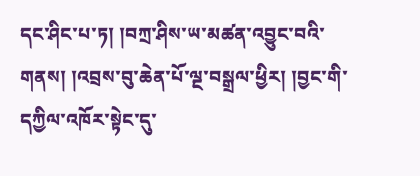དང་ཤིང་པ་ཏ། །བཀྲ་ཤིས་ཡ་མཚན་འབྱུང་བའི་གནས། །འབྲས་བུ་ཆེན་པོ་ལྔ་བསྒྲལ་ཕྱིར། །བྱང་གི་དཀྱིལ་འཁོར་སྟེང་དུ་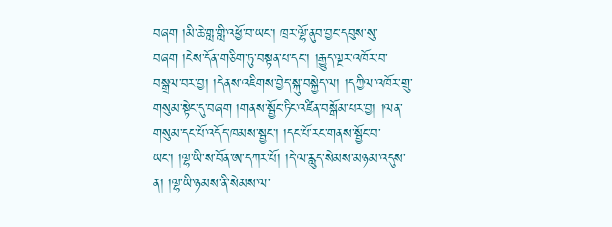བཞག །མི་ཆེ་གླ་གླི་འཕྱོ་བ་ཡང་། ཁྲར་ལྷོ་ནུབ་བྱང་དབུས་སུ་བཞག །ངེས་དོན་གཅིག་ཏུ་བསྟན་པ་དང་། །རྒྱུད་ལྔར་འཁོར་བ་བསྒྲལ་བར་བྱ། །དེནས་འཇིགས་བྱེད་སྐུ་བསྐྱེད་ལ། །དཀྱིལ་འཁོར་གྲུ་གསུམ་སྟེང་དུ་བཞག །གནས་སྦྱོང་ཏིང་འཛིན་བསྒོམ་པར་བྱ། །ལན་གསུམ་དང་པོ་འདོད་ཁམས་སྦྱང་། །དང་པོ་རང་གནས་སྦྱོང་བ་ཡང་། །ལྷ་ཡི་ས་བོན་ཨ་དཀར་པོ། །དེ་ལ་རླུད་སེམས་མཉམ་འདུས་ན། །ལྷ་ཡི་ཉམས་ནི་སེམས་ལ་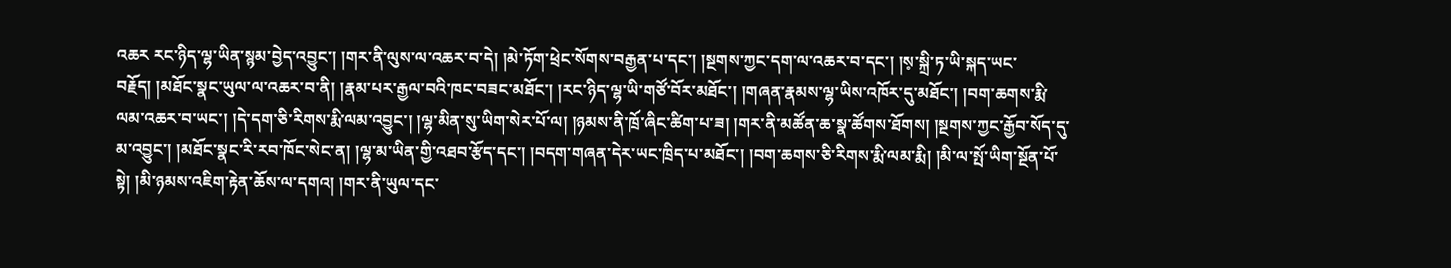འཆར རང་ཉིད་ལྷ་ཡིན་སྙམ་བྱེད་འབྱུང་། །གར་ནི་ལུས་ལ་འཆར་བ་དེ། །མེ་ཏོག་ཕྲེང་སོགས་བརྒྱན་པ་དང་། །སྔགས་ཀྱང་དག་ལ་འཆར་བ་དང་། །ས༷་སྐྲི་ཏ་ཡི་སྐད་ཡང་བརྗོད། །མཐོང་སྣང་ཡུལ་ལ་འཆར་བ་ནི། །རྣམ་པར་རྒྱལ་བའི་ཁང་བཟང་མཐོང་། །རང་ཉིད་ལྷ་ཡི་གཙོ་བོར་མཐོང་། །གཞན་རྣམས་ལྷ་ཡིས་འཁོར་དུ་མཐོང་། །བག་ཆགས་རྨི་ལམ་འཆར་བ་ཡང་། །དེ་དག་ཅི་རིགས་རྨི་ལམ་འབྱུང་། །ལྷ་མིན་སུ་ཡིག་སེར་པོ་ལ། །ཉམས་ནི་ཁྲོ་ཞིང་ཚིག་པ་ཟ། །གར་ནི་མཚོན་ཆ་སྣ་ཚོགས་ཐོགས། །སྔགས་ཀྱང་རྒྱོབ་སོད་དུ་མ་འབྱུང་། །མཐོང་སྣང་རི་རབ་ཁོང་སེང་ན། །ལྷ་མ་ཡིན་གྱི་འཐབ་རྩོད་དང་། །བདག་གཞན་དེར་ཡང་ཁྲིད་པ་མཐོང་། །བག་ཆགས་ཅི་རིགས་རྨི་ལམ་རྨི། །མི་ལ་སྤོ་ཡིག་སྔོན་པོ་སྟེ། །མི་ཉམས་འཇིག་རྟེན་ཆོས་ལ་དགའ། །གར་ནི་ཡུལ་དང་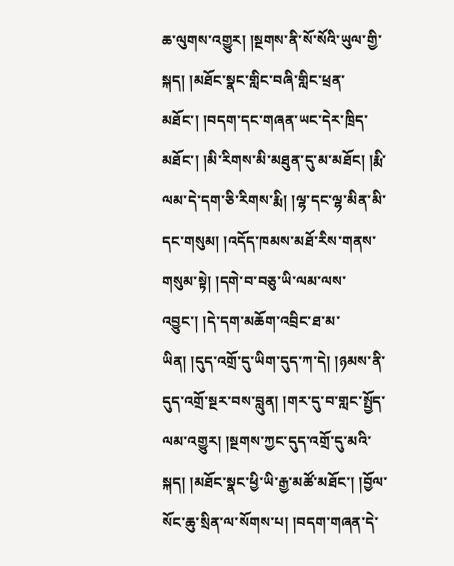ཆ་ལུགས་འགྱུར། །སྔགས་ནི་སོ་སོའི་ཡུལ་གྱི་སྐད། །མཐོང་སྣང་གླིང་བཞི་གླིང་ཕྲན་མཐོང་། །བདག་དང་གཞན་ཡང་དེར་ཁྲིད་མཐོང་། །མི་རིགས་མི་མཐུན་དུ་མ་མཐོང། །རྨི་ལམ་དེ་དག་ཅི་རིགས་རྨི། །ལྷ་དང་ལྷ་མིན་མི་དང་གསུམ། །འདོད་ཁམས་མཐོ་རིས་གནས་གསུམ་སྟེ། །དགེ་བ་བཅུ་ཡི་ལམ་ལས་འབྱུང་། །དེ་དག་མཆོག་འབྲིང་ཐ་མ་ཡིན། །དུད་འགྲོ་དུ་ཡིག་དུད་ཀ་དེ། །ཉམས་ནི་དུད་འགྲོ་སྔར་བས་བླུན། །གར་དུ་བ་གླང་སྤྱོད་ལམ་འགྱུར། །སྔགས་ཀྱང་དུད་འགྲོ་དུ་མའི་སྐད། །མཐོང་སྣང་ཕྱི་ཡི་རྒྱ་མཚོ་མཐོང་། །བྱོལ་སོང་ཆུ་སྲིན་ལ་སོགས་པ། །བདག་གཞན་དེ་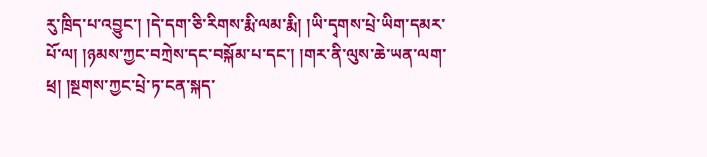རུ་ཁྲིད་པ་འབྱུང་། །དེ་དག་ཅི་རིགས་རྨི་ལམ་རྨི། །ཡི་དྭགས་པྲེ་ཡིག་དམར་པོ་ལ། །ཉམས་ཀྱང་བཀྲེས་དང་བསྐོམ་པ་དང་། །གར་ནི་ལུས་ཆེ་ཡན་ལག་ཕྲ། །སྔགས་ཀྱང་པྲེ་ཏ་ངན་སྐད་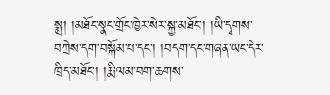སྨྲ། །མཐོང་སྣང་གྲོང་ཁྱེར་སེར་སྐྱ་མཐོང་། །ཡི་དྭགས་བཀྲེས་དག་བསྐོམ་པ་དང་། །བདག་དང་གཞན་ཡང་དེར་ཁྲིད་མཐོང་། །རྨི་ལམ་བག་ཆགས་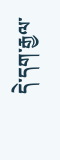དེ་དག་རྒྱལ་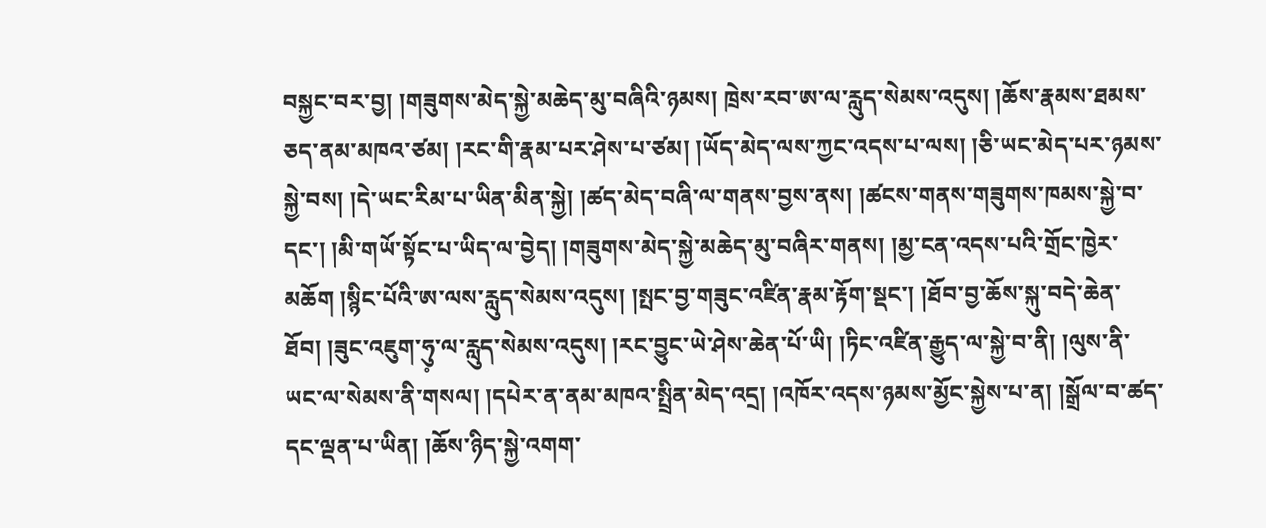བསྐྱང་བར་བྱ། །གཟུགས་མེད་སྐྱེ་མཆེད་མུ་བཞིའི་ཉམས། ཁྲེས་རབ་ཨ་ལ་རླུད་སེམས་འདུས། །ཆོས་རྣམས་ཐམས་ཅད་ནམ་མཁའ་ཙམ། །རང་གི་རྣམ་པར་ཤེས་པ་ཙམ། །ཡོད་མེད་ལས་ཀྱང་འདས་པ་ལས། །ཅི་ཡང་མེད་པར་ཉམས་སྐྱེ་བས། །དེ་ཡང་རིམ་པ་ཡིན་མིན་སྐྱེ། །ཚད་མེད་བཞི་ལ་གནས་བྱས་ནས། །ཚངས་གནས་གཟུགས་ཁམས་སྐྱེ་བ་དང་། །མི་གཡོ་སྟོང་པ་ཡིད་ལ་བྱེད། །གཟུགས་མེད་སྐྱེ་མཆེད་མུ་བཞིར་གནས། །མྱ་ངན་འདས་པའི་གྲོང་ཁྱེར་མཆོག །སྙིང་པོའི་ཨ་ལས་རླུད་སེམས་འདུས། །སྤང་བྱ་གཟུང་འཛིན་རྣམ་རྟོག་སྡང་། །ཐོབ་བྱ་ཆོས་སྐུ་བདེ་ཆེན་ཐོབ། །ཟུང་འཇུག་ཧུ༷་ལ་རླུད་སེམས་འདུས། །རང་བྱུང་ཡེ་ཤེས་ཆེན་པོ་ཡི། །ཏིང་འཛིན་རྒྱུད་ལ་སྐྱེ་བ་ནི། །ལུས་ནི་ཡང་ལ་སེམས་ནི་གསལ། །དཔེར་ན་ནམ་མཁའ་སྤྲིན་མེད་འདྲ། །འཁོར་འདས་ཉམས་མྱོང་སྐྱེས་པ་ན། །སྒྲོལ་བ་ཚད་དང་ལྡན་པ་ཡིན། །ཆོས་ཉིད་སྐྱེ་འགག་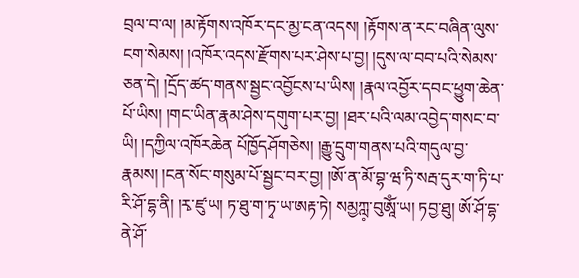བྲལ་བ་ལ། །མ་རྟོགས་འཁོར་དང་མྱ་ངན་འདས། །རྟོགས་ན་རང་བཞིན་ལུས་ངག་སེམས། །འཁོར་འདས་རྫོགས་པར་ཤེས་པ་བྱ། །དུས་ལ་བབ་པའི་སེམས་ཅན་དེ། །དྲོད་ཚད་གནས་སྦྱང་འབྱོངས་པ་ཡིས། །རྣལ་འབྱོར་དབང་ཕྱུག་ཆེན་པོ་ཡིས། །གང་ཡིན་རྣམ་ཤེས་དགུག་པར་བྱ། །ཐར་པའི་ལམ་འབྱེད་གསང་བ་ཡི། །དཀྱིལ་འཁོརཆེན པོཁྱོདཤོགཅེས། །རྒྱུ་དྲུག་གནས་པའི་གདུལ་བྱ་རྣམས། །ངན་སོང་གསུམ་པོ་སྦྱང་བར་བྱ། །ཨོ་ན་མོ་བྷ་ཝ་ཏི་སརྦ་དུར་ག་ཏི་པ་རི་ཤོ་དྷ་ནི། །རྭ་ཛུ་ཡ། ཏ་ཐུ་ག་ཏྭ་ཡ་ཨརྟ་ཏེ། སམྱཀླ༷་བུཨཱོཾ་ཡ། ཏབྱ་ཐུ། ཨོ་ཤོ་དྷ་ནེ་ཤོ་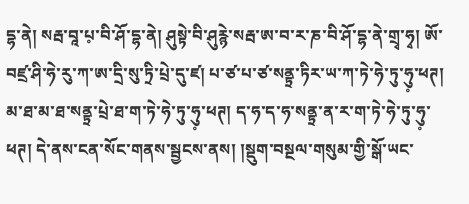དྷ་ནེ། སརྦ་བཱ་པ༷་བི་ཤོ་དྷ་ནེ། ཤུསྟེ་བི་ཤུརྙེ་སརྦ་ཨ་བ་ར་ཎ་བི་ཤོ་དྷ་ནེ་གྲྭ་ཧྭ། ཨོ་བཛྲ་ཤི་ཧེ་རུ་ཀ་ཨ་དྲི་སུ་ཏྲི་པྲེ་དུ་ཛ། པ་ཙ་པ་ཙ་སནྟྲ་ཏིར་ཡ་ཀ་ཏེ་ཧེ་ཏུ་ཧུ༷་ཕཊ། མ་ཐ་མ་ཐ་སནྟྲ་པྲེ་ཐ་ག་ཏེ་ཧེ་ཏུ་ཧུ༷་ཕཊ། ད་ཧ་ད་ཧ་སནྟྲ་ན་ར་ག་ཏེ་ཧེ་ཏུ་ཧུ༷་ཕཊ། དེ་ནས་ངན་སོང་གནས་སྦྱངས་ནས། །སྡུག་བསྔལ་གསུམ་གྱི་སྒོ་ཡང་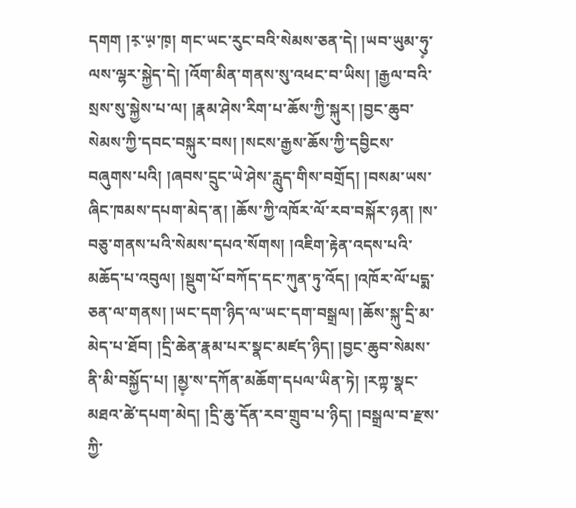དགག །ར༷་ཡ༷་ཁ༷། གང་ཡང་རུང་བའི་སེམས་ཅན་དེ། །ཡབ་ཡུམ་ཧུ༷་ལས་ལྷར་སྐྱེད་དེ། །འོག་མིན་གནས་སུ་འཕང་བ་ཡིས། །རྒྱལ་བའི་སྲས་སུ་སྐྱེས་པ་ལ། །རྣམ་ཤེས་རིག་པ་ཆོས་ཀྱི་སྐུར། །བྱང་ཆུབ་སེམས་ཀྱི་དབང་བསྐུར་བས། །སངས་རྒྱས་ཆོས་ཀྱི་དབྱིངས་བཞུགས་པའི། །ཞབས་དྲུང་ཡེ་ཤེས་རླུད་གིས་བགྲོད། །བསམ་ཡས་ཞིང་ཁམས་དཔག་མེད་ན། །ཆོས་ཀྱི་འཁོར་ལོ་རབ་བསྐོར་ཉན། །ས་བཅུ་གནས་པའི་སེམས་དཔའ་སོགས། །འཇིག་རྟེན་འདས་པའི་མཆོད་པ་འབུལ། །སྡུག་པོ་བཀོད་དང་ཀུན་ཏུ་འོད། །འཁོར་ལོ་པདྨ་ཅན་ལ་གནས། །ཡང་དག་ཉིད་ལ་ཡང་དག་བསྒྲལ། །ཆོས་སྐུ་དྲི་མ་མེད་པ་ཐོབ། །དྲི་ཆེན་རྣམ་པར་སྣང་མཛད་ཉིད། །བྱང་ཆུབ་སེམས་ནི་མི་བསྐྱོད་པ། །མྱ༷་ས་དཀོན་མཆོག་དཔལ་ཡིན་ཏེ། །རཀྟ་སྣང་མཐའ་ཚེ་དཔག་མེད། །དྲི་ཆུ་དོན་རབ་གྲུབ་པ་ཉིད། །བསྒྲལ་བ་རྫས་ཀྱི་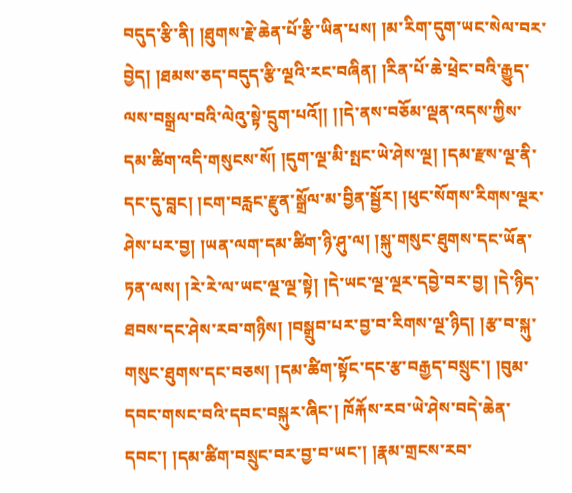བདུད་རྩི་ནི། །ཐུགས་རྗེ་ཆེན་པོ་རྩི་ཡིན་པས། །མ་རིག་དུག་ཡང་སེལ་བར་བྱེད། །ཐམས་ཅད་བདུད་རྩི་ལྔའི་རང་བཞིན། །རིན་པོ་ཆེ་ཕྲེང་བའི་རྒྱུད་ལས་བསྒྲལ་བའི་ལེའུ་སྟེ་དྲུག་པའོ།། །།དེ་ནས་བཅོམ་ལྡན་འདས་ཀྱིས་དམ་ཚིག་འདི་གསུངས་སོ། །དུག་ལྔ་མི་སྤང་ཡེ་ཤེས་ལྔ། །དམ་རྫས་ལྔ་ནི་དང་དུ་བླང། །ངག་བརླང་རྫུན་སྒྲོལ་མ་བྱིན་སྦྱོར། །ཕུང་སོགས་རིགས་ལྔར་ཤེས་པར་བྱ། །ཡན་ལག་དམ་ཚིག་ཉི་ཤུ་ལ། །སྐུ་གསུང་ཐུགས་དང་ཡོན་ཏན་ལས། །རེ་རེ་ལ་ཡང་ལྔ་ལྔ་སྟེ། །དེ་ཡང་ལྔ་ལྔར་དབྱེ་བར་བྱ། །དེ་ཉིད་ཐབས་དང་ཤེས་རབ་གཉིས། །བསྒྲུབ་པར་བྱ་བ་རིགས་ལྔ་ཉིད། །རྩ་བ་སྐུ་གསུང་ཐུགས་དང་བཅས། །དམ་ཚིག་སྟོང་དང་རྩ་བརྒྱད་བསྲུང་། །བུམ་དབང་གསང་བའི་དབང་བསྐུར་ཞིང་། ཁོརྐོས་རབ་ཡེ་ཤེས་བདེ་ཆེན་དབང་། །དམ་ཚིག་བསྲུང་བར་བྱ་བ་ཡང་། །རྣམ་གྲངས་རབ་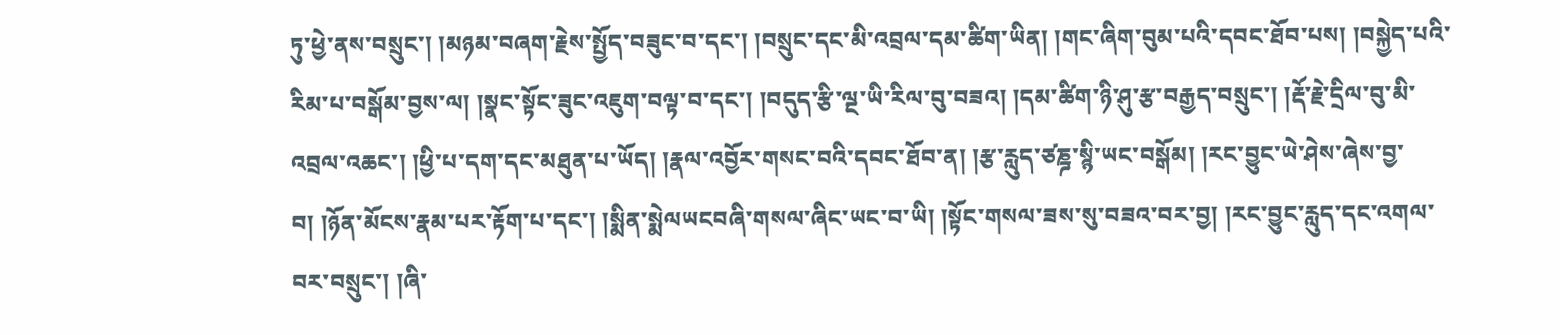ཏུ་ཕྱེ་ནས་བསྲུང་། །མཉམ་བཞག་རྗེས་སྤྱོད་བཟུང་བ་དང་། །བསྲུང་དང་མི་འབྲལ་དམ་ཚིག་ཡིན། །གང་ཞིག་བུམ་པའི་དབང་ཐོབ་པས། །བསྐྱེད་པའི་རིམ་པ་བསྒོམ་བྱས་ལ། །སྣང་སྟོང་ཟུང་འཇུག་བལྟ་བ་དང་། །བདུད་རྩི་ལྔ་ཡི་རིལ་བུ་བཟའ། །དམ་ཚིག་ཉི་ཤུ་རྩ་བརྒྱད་བསྲུང་། །རྡོ་རྗེ་དྲིལ་བུ་མི་འབྲལ་འཆང་། །ཕྱི་པ་དག་དང་མཐུན་པ་ཡོད། །རྣལ་འབྱོར་གསང་བའི་དབང་ཐོབ་ན། །རྩ་རླུད་ཙཎྜ་སྙི་ཡང་བསྒོམ། །རང་བྱུང་ཡེ་ཤེས་ཞེས་བྱ་བ། །ཉོན་མོངས་རྣམ་པར་རྟོག་པ་དང་། །སྨིན་སྨེལཡངབཞི་གསལ་ཞིང་ཡང་བ་ཡི། །སྟོང་གསལ་ཟས་སུ་བཟའ་བར་བྱ། །རང་བྱུང་རླུད་དང་འགལ་བར་བསྲུང་། །ཞི་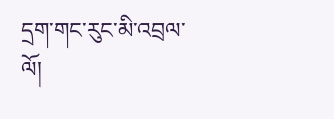དྲག་གང་རུང་མི་འབྲལ་ལོ།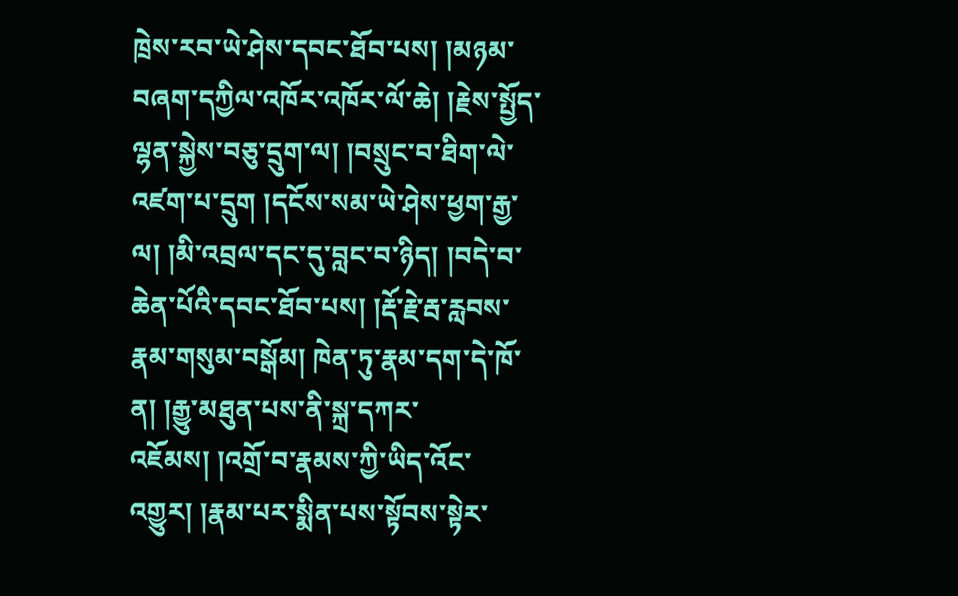ཁྲེས་རབ་ཡེ་ཤེས་དབང་ཐོབ་པས། །མཉམ་བཞག་དཀྱིལ་འཁོར་འཁོར་ལོ་ཆེ། །རྗེས་སྤྱོད་ལྷན་སྐྱེས་བཅུ་དྲུག་ལ། །བསྲུང་བ་ཐིག་ལེ་འཛག་པ་དྲུག །དངོས་སམ་ཡེ་ཤེས་ཕྱག་རྒྱ་ལ། །མི་འབྲལ་དང་དུ་བླང་བ་ཉིད། །བདེ་བ་ཆེན་པོའི་དབང་ཐོབ་པས། །རྡོ་རྗེ་རྦ་རླབས་རྣམ་གསུམ་བསྒོམ། ཁེན་ཏུ་རྣམ་དག་དེ་ཁོ་ན། །རྒྱུ་མཐུན་པས་ནི་སྐྲ་དཀར་འཇོམས། །འགྲོ་བ་རྣམས་ཀྱི་ཡིད་འོང་འགྱུར། །རྣམ་པར་སྨིན་པས་སྟོབས་སྟེར་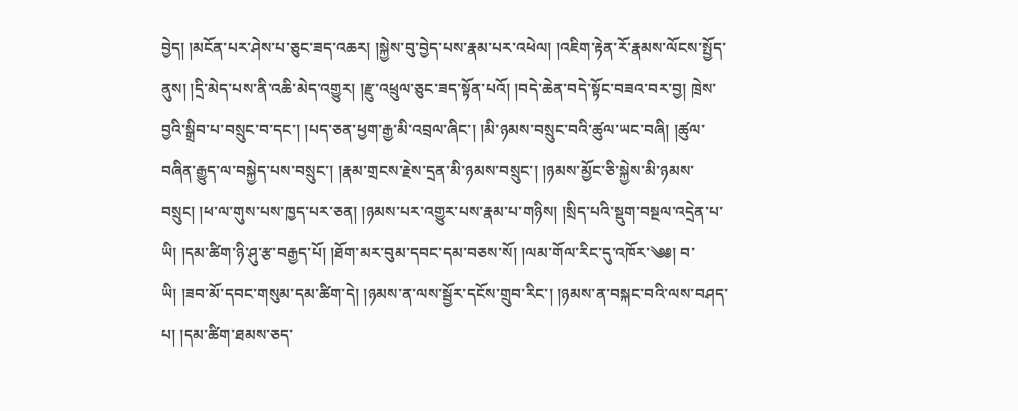བྱེད། །མངོན་པར་ཤེས་པ་ཅུང་ཟད་འཆར། །སྐྱེས་བུ་བྱེད་པས་རྣམ་པར་འཕེལ། །འཇིག་རྟེན་རོ་རྣམས་ལོངས་སྤྱོད་ནུས། །དྲི་མེད་པས་ནི་འཆི་མེད་འགྱུར། །རྫུ་འཕྲུལ་ཅུང་ཟད་སྟོན་པའོ། །བདེ་ཆེན་བདེ་སྟོང་བཟའ་བར་བྱ། ཁྲེས་བྱའི་སྒྲིབ་པ་བསྲུང་བ་དང་། །པད་ཅན་ཕྱག་རྒྱ་མི་འབྲལ་ཞིང་། །མི་ཉམས་བསྲུང་བའི་ཚུལ་ཡང་བཞི། །ཚུལ་བཞིན་རྒྱུད་ལ་བསྐྱེད་པས་བསྲུང་། །རྣམ་གྲངས་རྗེས་དྲན་མི་ཉམས་བསྲུང་། །ཉམས་མྱོང་ཅི་སྐྱེས་མི་ཉམས་བསྲུང། །ཕ་ལ་གུས་པས་ཁྱད་པར་ཅན། །ཉམས་པར་འགྱུར་པས་རྣམ་པ་གཉིས། །སྲིད་པའི་སྡུག་བསྔལ་འདྲེན་པ་ཡི། །དམ་ཚིག་ཉི་ཤུ་རྩ་བརྒྱད་པོ། །ཐོག་མར་བུམ་དབང་དམ་བཅས་སོ། །ལམ་གོལ་རིང་དུ་འཁོར་༄༅། བ་ཡི། །ཟབ་མོ་དབང་གསུམ་དམ་ཚིག་དེ། །ཉམས་ན་ལས་སྦྱོར་དངོས་གྲུབ་རིང་། །ཉམས་ན་བསྐང་བའི་ལས་བཤད་པ། །དམ་ཚིག་ཐམས་ཅད་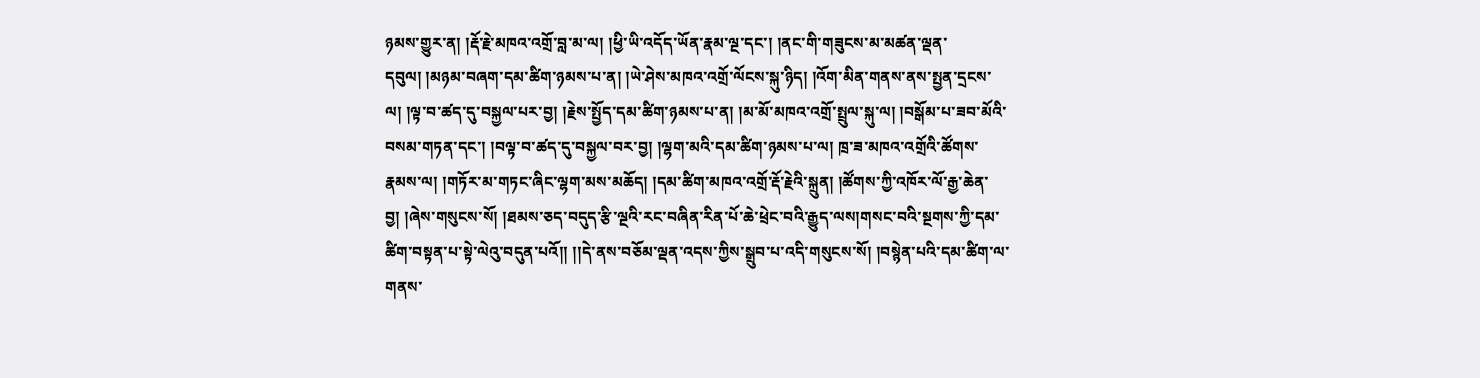ཉམས་གྱུར་ན། །རྡོ་རྗེ་མཁའ་འགྲོ་བླ་མ་ལ། །ཕྱི་ཡི་འདོད་ཡོན་རྣམ་ལྔ་དང་། །ནང་གི་གཟུངས་མ་མཚན་ལྡན་དབུལ། །མཉམ་བཞག་དམ་ཚིག་ཉམས་པ་ན། །ཡེ་ཤེས་མཁའ་འགྲོ་ལོངས་སྐུ་ཉིད། །འོག་མིན་གནས་ནས་སྤྱན་དྲངས་ལ། །ལྟ་བ་ཚད་དུ་བསྐྱལ་པར་བྱ། །རྗེས་སྤྱོད་དམ་ཚིག་ཉམས་པ་ན། །མ་མོ་མཁའ་འགྲོ་སྤྲུལ་སྐུ་ལ། །བསྒོམ་པ་ཟབ་མོའི་བསམ་གཏན་དང་། །བལྟ་བ་ཚད་དུ་བསྐྱལ་བར་བྱ། །ལྷག་མའི་དམ་ཚིག་ཉམས་པ་ལ། ཁྲ་ཟ་མཁའ་འགྲོའི་ཚོགས་རྣམས་ལ། །གཏོར་མ་གཏང་ཞིང་ལྷག་མས་མཆོད། །དམ་ཚིག་མཁའ་འགྲོ་རྡོ་རྗེའི་སྐྲུན། །ཚོགས་ཀྱི་འཁོར་ལོ་རྒྱ་ཆེན་བྱ། །ཞེས་གསུངས་སོ། །ཐམས་ཅད་བདུད་རྩི་ལྔའི་རང་བཞིན་རིན་པོ་ཆེ་ཕྲེང་བའི་རྒྱུད་ལས།གསང་བའི་སྔགས་ཀྱི་དམ་ཚིག་བསྟན་པ་སྟེ་ལེའུ་བདུན་པའོ།། །།དེ་ནས་བཅོམ་ལྡན་འདས་ཀྱིས་སྒྲུབ་པ་འདི་གསུངས་སོ། །བསྙེན་པའི་དམ་ཚིག་ལ་གནས་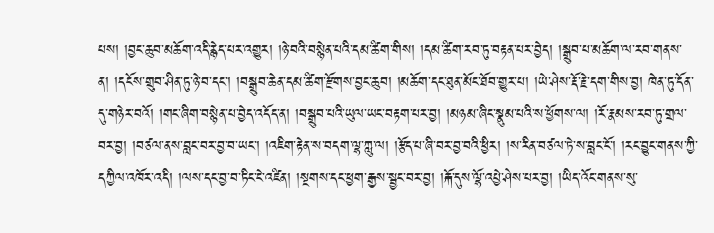པས། །བྱང་ཆུབ་མཆོག་འདི་རྙེད་པར་འགྱུར། །ཉེ་བའི་བསྙེན་པའི་དམ་ཚིག་གིས། །དམ་ཚིག་རབ་ཏུ་བརྟན་པར་བྱེད། །སྒྲུབ་པ་མཆོག་ལ་རབ་གནས་ན། །དངོས་གྲུབ་ཤིན་ཏུ་ཉེ་བ་དང་། །བསྒྲུབ་ཆེན་དམ་ཚིག་རྫོགས་བྱང་ཆུབ། །མཆོག་དང་ཐུན་མོང་ཐོབ་གྱུར་པ། །ཡེ་ཤེས་རྡོ་རྗེ་དག་གིས་བྱ། ཁེན་ཏུ་དོན་དུ་གཉེར་བའོ། །གང་ཞིག་བསྙེན་པ་བྱེད་འདོད་ན། །བསྒྲུབ་པའི་ཡུལ་ཡང་བརྟག་པར་བྱ། །མཉམ་ཞིང་སྣུམ་པའི་ས་ཕྱོགས་ལ། །རོ་རྣམས་རབ་ཏུ་གྲལ་བར་བྱ། །བཙལ་ནས་བླང་བར་བྱ་བ་ཡང་། །འཇིག་རྟེན་ས་བདག་ལྷ་ཀླུ་ལ། །རྩོད་པ་ཞི་བར་བྱ་བའི་ཕྱིར། །ས་རིན་བཙལ་ཏེ་ས་བླང་ངོ་། །རང་བྱུང་གནས་ཀྱི་དཀྱིལ་འཁོར་འདི། །ལས་དང་བྱ་བ་ཏིང་ངེ་འཛིན། །སྔགས་དང་ཕྱག་རྒྱས་སྦྱང་བར་བྱ། །རྐོ་དུས་ལྷོ་འཔྱེ་ཤེས་པར་བྱ། །ཡིད་འོང་གནས་སུ་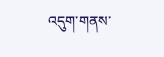འདུག་གནས་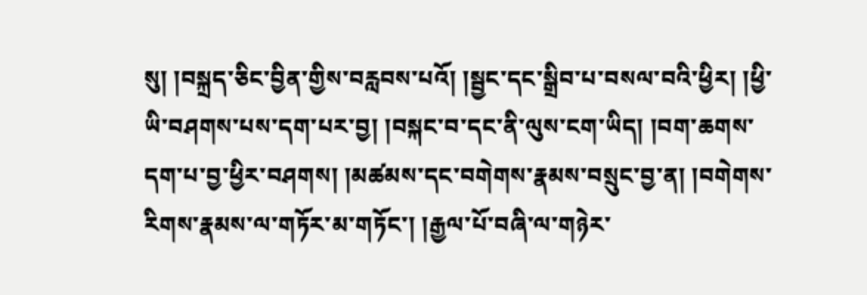སུ། །བསྐྲད་ཅིང་བྱིན་གྱིས་བརླབས་པའོ། །སྦྱང་དང་སྒྲིབ་པ་བསལ་བའི་ཕྱིར། །ཕྱི་ཡི་བཤགས་པས་དག་པར་བྱ། །བསྐང་བ་དང་ནི་ལུས་ངག་ཡིད། །བག་ཆགས་དག་པ་བྱ་ཕྱིར་བཤགས། །མཚམས་དང་བགེགས་རྣམས་བསྲུང་བྱ་ན། །བགེགས་རིགས་རྣམས་ལ་གཏོར་མ་གཏོང་། །རྒྱལ་པོ་བཞི་ལ་གཉེར་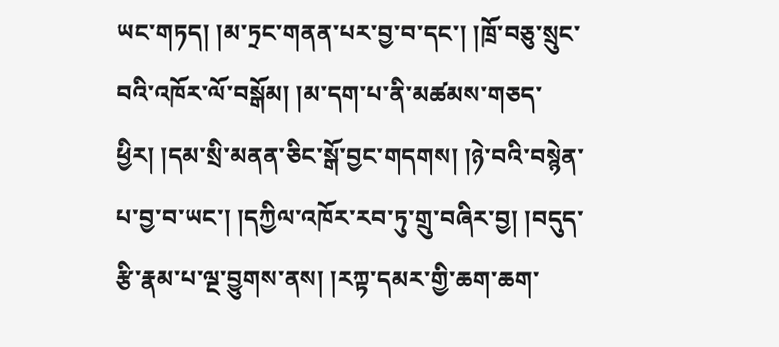ཡང་གཏད། །མ་ཏྲང་གནན་པར་བྱ་བ་དང་། །ཁྲོ་བཅུ་སྲུང་བའི་འཁོར་ལོ་བསྒོམ། །མ་དག་པ་ནི་མཚམས་གཅད་ཕྱིར། །དམ་སྲི་མནན་ཅིང་སྒོ་བྱང་གདགས། །ཉེ་བའི་བསྙེན་པ་བྱ་བ་ཡང་། །དཀྱིལ་འཁོར་རབ་ཏུ་གྲུ་བཞིར་བྱ། །བདུད་རྩི་རྣམ་པ་ལྔ་བྱུགས་ནས། །རཀྟ་དམར་གྱི་ཆག་ཆག་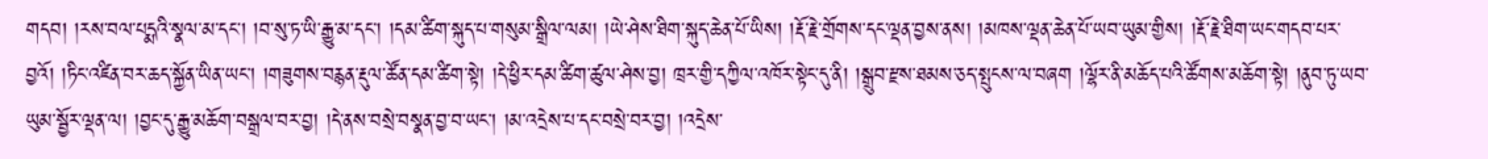གདབ། །རས་བལ་པདྨའི་སྣལ་མ་དང་། །བ་སུ་ཏ་ཡི་རྒྱུ་མ་དང་། །དམ་ཚིག་སྐུད་པ་གསུམ་སྒྲིལ་ལམ། །ཡེ་ཤེས་ཐིག་སྐུད་ཆེན་པོ་ཡིས། །རྡོ་རྗེ་གྲོགས་དང་ལྡན་བྱས་ནས། །མཁས་ལྡན་ཆེན་པོ་ཡབ་ཡུམ་གྱིས། །རྡོ་རྗེ་ཐིག་ཡང་གདབ་པར་བྱའོ། །ཏིང་འཛིན་བར་ཆད་སྐྱོན་ཡིན་ཡང་། །གཟུགས་བརྙན་རྡུལ་ཚོན་དམ་ཚིག་སྟེ། །དེ་ཕྱིར་དམ་ཚིག་ཚུལ་ཤེས་བྱ། ཁྲར་གྱི་དཀྱིལ་འཁོར་སྟེང་དུ་ནི། །སྒྲུབ་རྫས་ཐམས་ཅད་སྤུངས་ལ་བཞག །ལྷོར་ནི་མཆོད་པའི་ཚོགས་མཆོག་སྟེ། །ནུབ་ཏུ་ཡབ་ཡུམ་སྦྱོར་ལྡན་ལ། །བྱང་དུ་རྒྱུ་མཆོག་བསྒྲལ་བར་བྱ། །དེ་ནས་བསྲེ་བསྣན་བྱ་བ་ཡང་། །མ་འདྲེས་པ་དང་བསྲེ་བར་བྱ། །འདྲེས་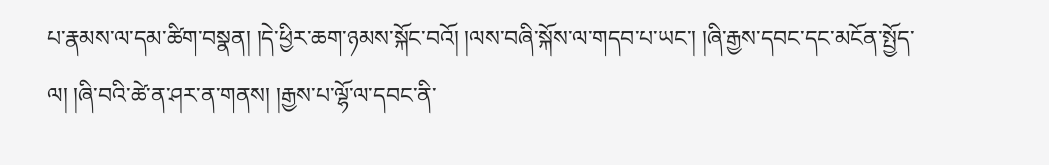པ་རྣམས་ལ་དམ་ཚིག་བསྣན། །དེ་ཕྱིར་ཆག་ཉམས་སྐོང་བའོ། །ལས་བཞི་སྐོས་ལ་གདབ་པ་ཡང་། །ཞི་རྒྱས་དབང་དང་མངོན་སྤྱོད་ལ། །ཞི་བའི་ཚེ་ན་ཤར་ན་གནས། །རྒྱས་པ་ལྷོ་ལ་དབང་ནི་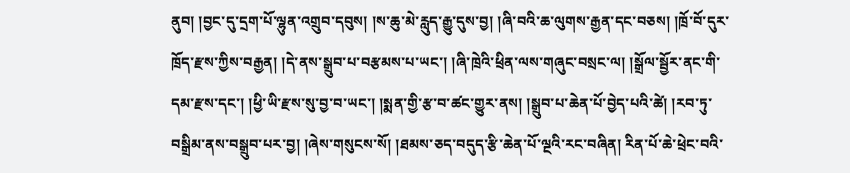ནུབ། །བྱང་དུ་དྲག་པོ་ལྷུན་འགྲུབ་དབུས། །ས་ཆུ་མེ་རླུད་རྒྱུ་དུས་བྱ། །ཞི་བའི་ཆ་ལུགས་རྒྱན་དང་བཅས། །ཁྲོ་བོ་དུར་ཁྲོད་རྫས་ཀྱིས་བརྒྱན། །དེ་ནས་སྒྲུབ་པ་བརྩམས་པ་ཡང་། །ཞི་ཁྲེའི་ཕྲིན་ལས་གཞུང་བསྲང་ལ། །སྒྲོལ་སྦྱོར་ནང་གི་དམ་རྫས་དང་། །ཕྱི་ཡི་རྫས་སུ་བྱ་བ་ཡང་། །སྨན་གྱི་རྩ་བ་ཚང་གྱུར་ནས། །སྒྲུབ་པ་ཆེན་པོ་བྱེད་པའི་ཚེ། །རབ་ཏུ་བསྒྲིམ་ནས་བསྒྲུབ་པར་བྱ། །ཞེས་གསུངས་སོ། །ཐམས་ཅད་བདུད་རྩི་ཆེན་པོ་ལྔའི་རང་བཞིན། རིན་པོ་ཆེ་ཕྲེང་བའི་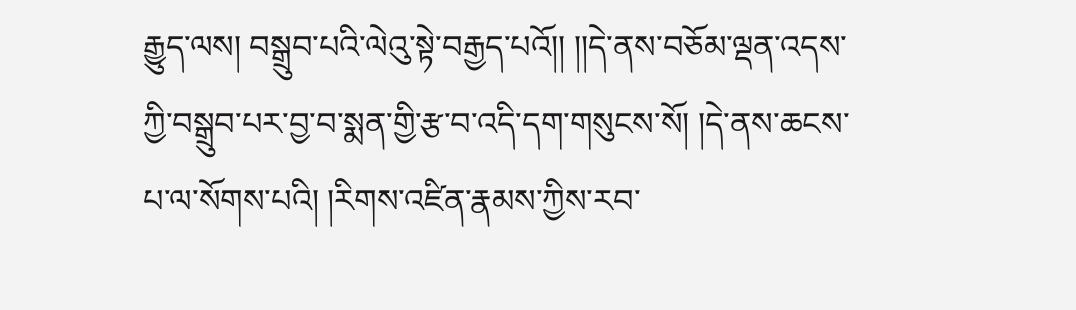རྒྱུད་ལས། བསྒྲུབ་པའི་ལེའུ་སྟེ་བརྒྱད་པའོ།། །།དེ་ནས་བཅོམ་ལྡན་འདས་ཀྱི་བསྒྲུབ་པར་བྱ་བ་སྨན་གྱི་རྩ་བ་འདི་དག་གསུངས་སོ། །དེ་ནས་ཆངས་པ་ལ་སོགས་པའི། །རིགས་འཛིན་རྣམས་ཀྱིས་རབ་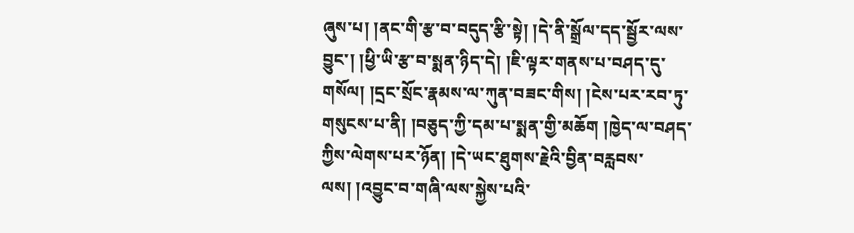ཞུས་པ། །ནང་གི་རྩ་བ་བདུད་རྩི་སྟེ། །དེ་ནི་སྒྲོལ་དད་སྦྱོར་ལས་བྱུང་། །ཕྱི་ཡི་རྩ་བ་སྨན་ཉིད་དེ། །ཇི་ལྟར་གནས་པ་བཤད་དུ་གསོལ། །དྲང་སྲོང་རྣམས་ལ་ཀུན་བཟང་གིས། །ངེས་པར་རབ་ཏུ་གསུངས་པ་ནི། །བཅུད་ཀྱི་དམ་པ་སྨན་གྱི་མཆོག །ཁྱེད་ལ་བཤད་ཀྱིས་ལེགས་པར་ཉོན། །དེ་ཡང་ཐུགས་རྗེའི་བྱིན་བརླབས་ལས། །འབྱུང་བ་གཞི་ལས་སྐྱེས་པའི་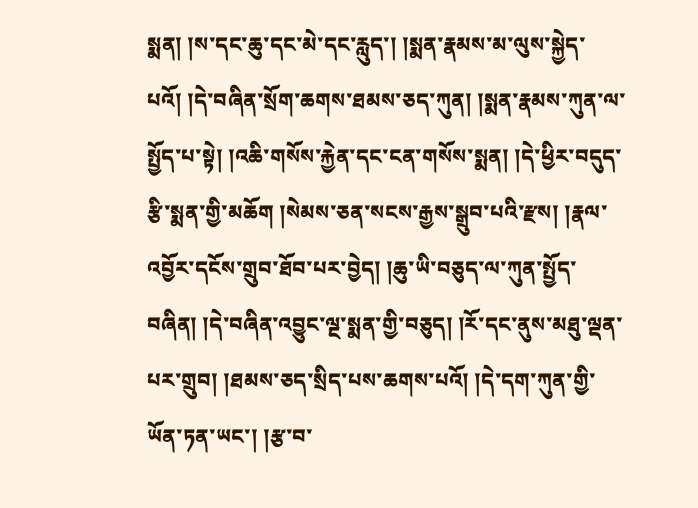སྨན། །ས་དང་ཆུ་དང་མེ་དང་རླུད་། །སྨན་རྣམས་མ་ལུས་སྐྱེད་པའོ། །དེ་བཞིན་སྲོག་ཆགས་ཐམས་ཅད་ཀུན། །སྨན་རྣམས་ཀུན་ལ་སྤྱོད་པ་སྟེ། །འཆི་གསོས་རྐྱེན་དང་ངན་གསོས་སྨན། །དེ་ཕྱིར་བདུད་རྩི་སྨན་གྱི་མཆོག །སེམས་ཅན་སངས་རྒྱས་སྒྲུབ་པའི་རྫས། །རྣལ་འབྱོར་དངོས་གྲུབ་ཐོབ་པར་བྱེད། །ཆུ་ཡི་བཅུད་ལ་ཀུན་སྤྱོད་བཞིན། །དེ་བཞིན་འབྱུང་ལྔ་སྨན་གྱི་བཅུད། །རོ་དང་ནུས་མཐུ་ལྡན་པར་གྲུབ། །ཐམས་ཅད་སྲིད་པས་ཆགས་པའོ། །དེ་དག་ཀུན་གྱི་ཡོན་ཏན་ཡང་། །རྩ་བ་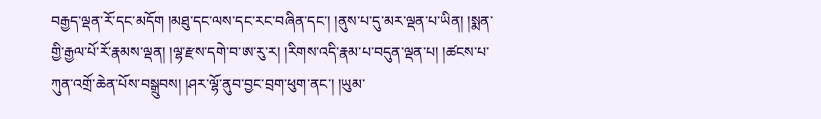བརྒྱད་ལྡན་རོ་དང་མདོག །མཐུ་དང་ལས་དང་རང་བཞིན་དང་། །ནུས་པ་དུ་མར་ལྡན་པ་ཡིན། །སྨན་གྱི་རྒྱལ་པོ་རོ་རྣམས་ལྡན། །ལྷ་རྫས་དགེ་བ་ཨ་རུ་ར། །རིགས་འདི་རྣམ་པ་བདུན་ལྡན་པ། །ཚངས་པ་ཀུན་འགྲོ་ཆེན་པོས་བསྒྲུབས། །ཤར་ལྷོ་ནུབ་བྱང་བྲག་ཕུག་ནང་། །ཡུམ་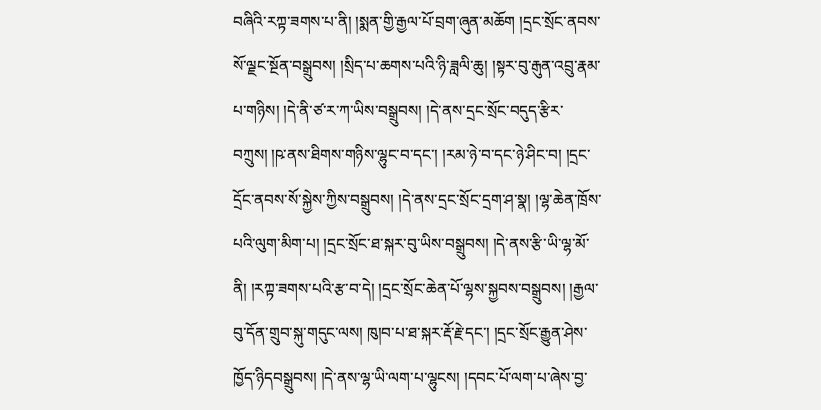བཞིའི་རཀྟ་ཟགས་པ་ནི། །སྨན་གྱི་རྒྱལ་པོ་བྲག་ཞུན་མཆོག །དྲང་སྲོང་ནབས་སོ་ལྗང་སྔོན་བསྒྲུབས། །སྲིད་པ་ཆགས་པའི་ཉི་ཟླལི་ཆུ། །སྟར་བུ་རྒུན་འབྲུ་རྣམ་པ་གཉིས། །དེ་ནི་ཙ་ར་ཀ་ཡིས་བསྒྲུབས། །དེ་ནས་དྲང་སྲོང་བདུད་རྩིར་བཀྲུས། །ཥ་ནས་ཐིགས་གཉིས་ལྷུང་བ་དང་། །རམ་ཉེ་བ་དང་ཉེ་ཤིང་བ། །དྲང་དྲོང་ནབས་སོ་སྐྱེས་ཀྱིས་བསྒྲུབས། །དེ་ནས་དྲང་སྲོང་དྲག་ཤ་སྣ། །ལྷ་ཆེན་ཁྲོས་པའི་ལུག་མིག་པ། །དྲང་སྲོང་ཐ་སྐར་བུ་ཡིས་བསྒྲུབས། །དེ་ནས་རྩི་ཡི་ལྷ་མོ་ནི། །རཀྟ་ཟགས་པའི་རྩ་བ་དེ། །དྲང་སྲོང་ཆེན་པོ་ལྷས་སྐྱབས་བསྒྲུབས། །རྒྱལ་བུ་དོན་གྲུབ་སྐུ་གདུང་ལས། ཁུ།བ་པ་ཐ་སྐར་རྡོ་རྗེ་དང་། །དྲང་སྲོང་རྒྱུན་ཤེས་ཁྱོད་ཉིདབསྒྲུབས། །དེ་ནས་ལྷ་ཡི་ལག་པ་ལྷུངས། །དབང་པོ་ལག་པ་ཞེས་བྱ་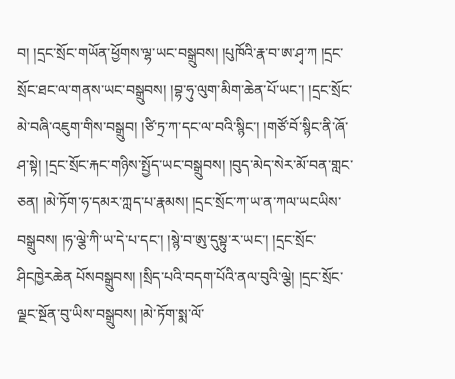བ། །དྲང་སྲོང་གཡོན་ཕྱོགས་ལྷ་ཡང་བསྒྲུབས། །པུཁོའི་རྣ་བ་ཨ་ཤྭ་ཀ །དྲང་སྲོང་ཐང་ལ་གནས་ཡང་བསྒྲུབས། །བྷ་ཧུ་ལུག་མིག་ཆེན་པོ་ཡང་། །དྲང་སྲོང་མེ་བཞི་འཇུག་གིས་བསྒྲུབ། །ཙི་ཏྲ་ཀ་དང་ལ་བའི་སྙིང་། །གཙོ་བོ་སྙིང་ནི་ཞོ་ཤ་སྟེ། །དྲང་སྲོང་རྐང་གཉིས་སྤྱོད་ཡང་བསྒྲུབས། །བུད་མེད་སེར་མོ་བན་གླང་ཅན། །མེ་ཏོག་ཧ་དམར་ཀླད་པ་རྣམས། །དྲང་སྲོང་ཀ་ཡ་ན་ཀལ་ཡངཡིས་བསྒྲུབས། །ཧ་ལྕེ་ཀི་ཡ་དེ་པ་དང་། །སྙེ་བ་ཨུ་དུསྟུ་ར་ཡང་། །དྲང་སྲོང་ཤིངཁྱེརཆེན པོསབསྒྲུབས། །སྲིད་པའི་བདག་པོའི་ནལ་བུའི་ལྕེ། །དྲང་སྲོང་ལྗང་སྔོན་བུ་ཡིས་བསྒྲུབས། །མེ་ཏོག་སྨ་ལོ་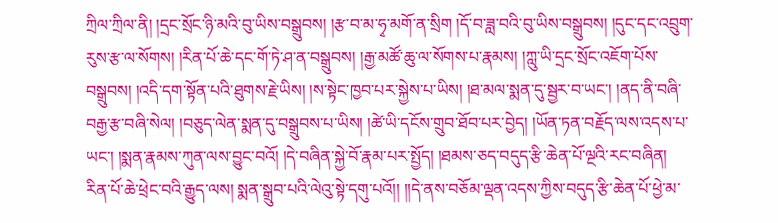ཀྲིལ་ཀྲིལ་ནི། །དྲང་སྲོང་ཉི་མའི་བུ་ཡིས་བསྒྲུབས། །རྩ་བ་མ་ཧྭ་མགོ་ན་སྲིག །དོ་བ་ཟླ་བའི་བུ་ཡིས་བསྒྲུབས། །དུང་དང་འབྲུག་རུས་རྩ་ལ་སོགས། །རིན་པོ་ཆེ་དང་གོ་ཏེ་ཤ་ན་བསྒྲུབས། །རྒྱ་མཚོ་ཆུ་ལ་སོགས་པ་རྣམས། །ཀླུ་ཡི་དྲང་སྲོང་འཇོག་པོས་བསྒྲུབས། །འདི་དག་སྟོན་པའི་ཐུགས་རྗེ་ཡིས། །ས་སྟེང་ཁྱབ་པར་སྐྱེས་པ་ཡིས། །ཐ་མལ་སྨན་དུ་སྦྱར་བ་ཡང་། །ནད་ནི་བཞི་བརྒྱ་རྩ་བཞི་སེལ། །བཅུད་ལེན་སྨན་དུ་བསྒྲུབས་པ་ཡིས། །ཚེ་ཡི་དངོས་གྲུབ་ཐོབ་པར་བྱེད། །ཡོན་ཏན་བརྗོད་ལས་འདས་པ་ཡང་། །སྨན་རྣམས་ཀུན་ལས་བྱུང་བའོ། །དེ་བཞིན་སྐྱེ་བོ་རྣམ་པར་སྤྱོད། །ཐམས་ཅད་བདུད་རྩི་ཆེན་པོ་ལྔའི་རང་བཞིན། རིན་པོ་ཆེ་ཕྲེང་བའི་རྒྱུད་ལས། སྨན་སྒྲུབ་པའི་ལེའུ་སྟེ་དགུ་པའོ།། །།དེ་ནས་བཅོམ་ལྡན་འདས་ཀྱིས་བདུད་རྩི་ཆེན་པོ་ཕྱེ་མ་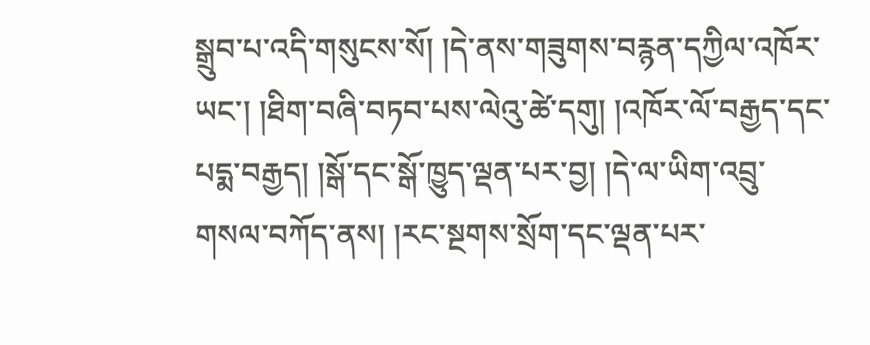སྒྲུབ་པ་འདི་གསུངས་སོ། །དེ་ནས་གཟུགས་བརྙན་དཀྱིལ་འཁོར་ཡང་། །ཐིག་བཞི་བཏབ་པས་ལེའུ་ཚེ་དགུ། །འཁོར་ལོ་བརྒྱད་དང་པདྨ་བརྒྱད། །སྒོ་དང་སྒོ་ཁྱུད་ལྡན་པར་བྱ། །དེ་ལ་ཡིག་འབྲུ་གསལ་བཀོད་ནས། །རང་སྔགས་སྲོག་དང་ལྡན་པར་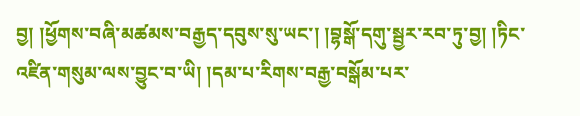བྱ། །ཕྱོགས་བཞི་མཚམས་བརྒྱད་དབུས་སུ་ཡང་། །བྷསྒོ་དགུ་སྦྱར་རབ་ཏུ་བྱ། །ཏིང་འཛིན་གསུམ་ལས་བྱུང་བ་ཡི། །དམ་པ་རིགས་བརྒྱ་བསྒོམ་པར་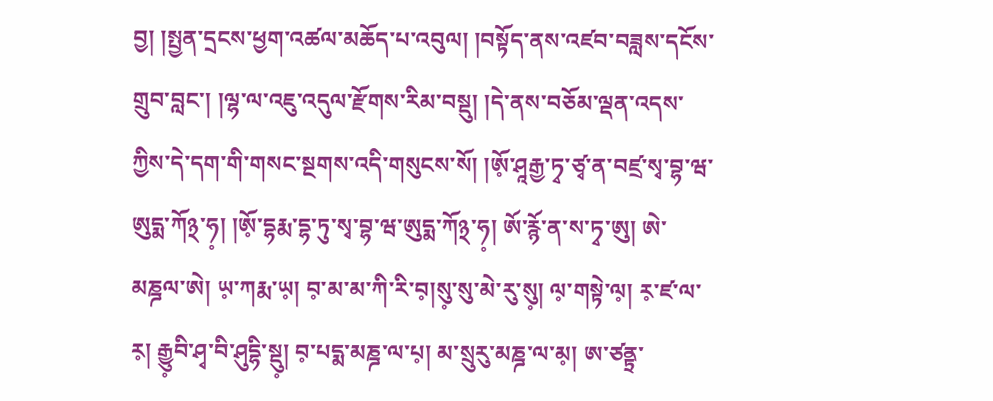བྱ། །སྤྱན་དྲངས་ཕྱག་འཚལ་མཆོད་པ་འབུལ། །བསྟོད་ནས་འཛབ་བཟླས་དངོས་གྲུབ་བླང་། །ལྷ་ལ་འཇུ་འདུལ་རྫོགས་རིམ་བསྡུ། །དེ་ནས་བཅོམ་ལྡན་འདས་ཀྱིས་དེ་དག་གི་གསང་སྔགས་འདི་གསུངས་སོ། །ཨོ༷་ཤཱརྒྱ་ཏྭ་ཙྭ་ན་བཛྲ་སྭ་བྷ་ཝ་ཨུདྨ་ཀོ྅་ཧ༷། །ཨོ༷་དྷརྨ་དྷ་ཏུ་སྭ་བྷ་ཝ་ཨུདྨ་ཀོ྅་ཧ༷། ཨོ་རྙོ་ན་ས་ཏྭ་ཨུ། ཨེ་མཎྜལ་ཨེ། ཡ༷་ཀརྨ་ཡ༷། བ༷་མ་མ་ཀི་རི་བ༷།སུ༷་སུ་མེ་རུ་སུ༷། ལ༷་གསྟེ་ལ༷། ར༷་ཛ་ལ་ར༷། རྒྱུ༷བི་ཤྭ་བི་ཤུདྷི་སྡུ༷། བ༷་པདྨ་མཎྜ་ལ་པ༷། མ་སྲུརུ་མཎྜ་ལ་མ༷། ཨ་ཙནྟྲ་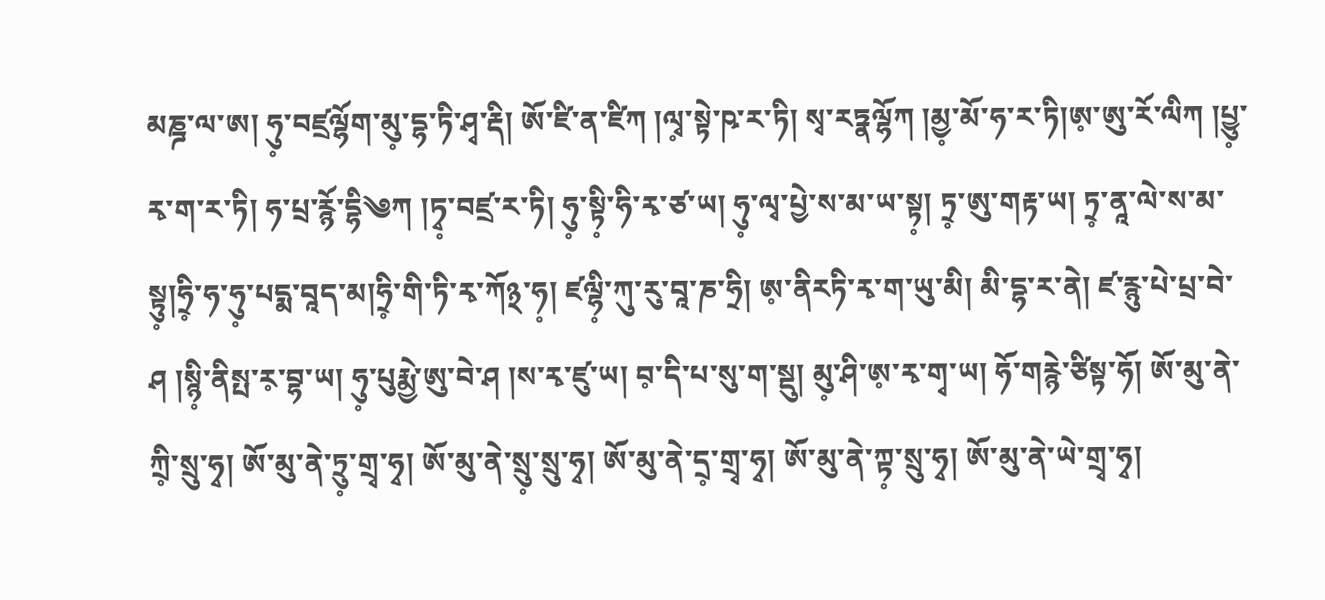མཎྜ་ལ་ཨ། ཧུ༷་བཛྲལྷོག་མུ༷་དྷ་ཏི་ཤྭ་རྡི། ཨོ་ཛི་ན་ཛིཀ །ལྭ༷་སྟེ་ཥ་ར་ཏི། སྭ་རཏྣལྷོཀ །མྱ༷་མོ་ཧ་ར་ཏི།ཨ༷་ཨུ་རོ་ལིཀ །པྱུ༷་རྭ་ག་ར་ཏི། ཧ་པྲ་རྙོ་དྷི༄ཀ །ཏྭ༷་བཛྲ་ར་ཏི། ཧུ༷་སྟི༷་ཧི་རྭ་ཙ་ཡ། ཧུ༷་ལྭ་པྱེ་ས་མ་ཡ་སྟ༷། ཏྲ༷་ཨུ་གརྟ་ཡ། ཏྲ༷་ནཱ་ལེ་ས་མ་སྟུ༷།ཧྲི༷་ཧ་ཧུ༷་པདྨ་བཱད་མ།ཧྲི༷་གི་ཏི་རྭ་ཀོ྅་ཧ༷། ཛལྷི༷་ཀུ་རུ་བཱ་ཎ་ཧྲི། ཨ༷་ནིརཏི་རྭ་ག་ཡུ་མི། མི་དྷ་ར་ནེ། ཛ་རྙུ་པེ་པྲ་བེ་ཤ །སྙི༷་ནིསྤ་ར༷་བྷ་ཡ། ཧུ༷་པུརྨྱེ་ཨུ་བེ་ཤ །ས་རྭ་ཛུ་ཡ། བ༷་དི་པ་སུ་ག་སྡུ། མུ༷་ཤི་ཨ༷་རྭ་གྭ་ཡ། ཧོ་གརྙེ་ཙིསྟ་ཧོ། ཨོ་མུ་ནེ་ཀྲི༷་སྲུ་ཧྭ། ཨོ་མུ་ནེ་ཏྲུ༷་གྲྭ་ཧྭ། ཨོ་མུ་ནེ་སྲུ༷་སྲུ་ཧྭ། ཨོ་མུ་ནེ་དྲ༷་གྲྭ་ཧྭ། ཨོ་མུ་ནེ་ཀྟ༷་སྲུ་ཧྭ། ཨོ་མུ་ནེ་ཡེ་གྲྭ་ཧྭ།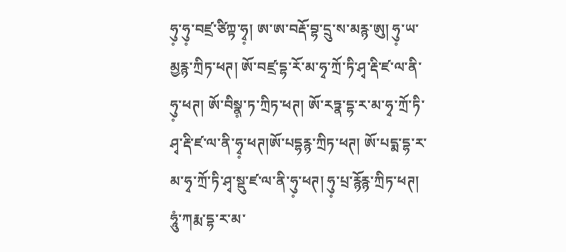ཧུ༷་ཧུ༷་བཛྲ་ཙིཀྟ་ཧྭ༷། ཨ་ཨ་བརྡོ་བྷ་དྲུ་ས་མརྙ་ཨུ། ཧུ༷་ཡ་མྱརྙ་ཀྲིཏ་ཕཊ། ཨོ་བཛྲ་དྷ་རོ་མ་ཧྭ་ཀྲོ་ཏི་ཤྭ་རྡི་ཛ་ལ་ནི་ཧུ༷་ཕཊ། ཨོ་བིསྣ༷་ཏ་ཀྲིཏ་ཕཊ། ཨོ་རཏྣ་དྷ་ར་མ་ཧྭ་ཀྲོ་ཏི་ཤྭ་རྡི་ཛ་ལ་ནི་ཧྭ༷་ཕཊ།ཨོ་པདྷརྙ་ཀྲིཏ་ཕཊ། ཨོ་པདྨ་དྷ་ར་མ་ཧྭ་ཀྲོ་ཏི་ཤྭ་སྡུ་ཛ་ལ་ནི་ཧུ༷་ཕཊ། ཧུ༷་པྲ་རྙོརྙ་ཀྲིཏ་ཕཊ། ཧཱུཾ་ཀརྨ་དྷ་ར་མ་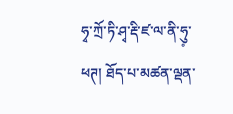ཧྭ་ཀྲོ་ཏི་ཤྭ་རྡི་ཛ་ལ་ནི་ཧུ༷་ཕཊ། ཐོད་པ་མཚན་ལྡན་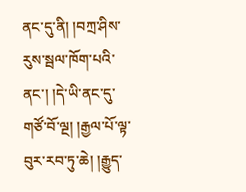ནང་དུ་ནི། །བཀྲ་ཤིས་རུས་སྦལ་ཁོག་པའི་ནང་། །དེ་ཡི་ནང་དུ་གཙོ་བོ་ལྔ། །རྒྱལ་པོ་ལྟ་བུར་རབ་ཏུ་ཆེ། །རྒྱུད་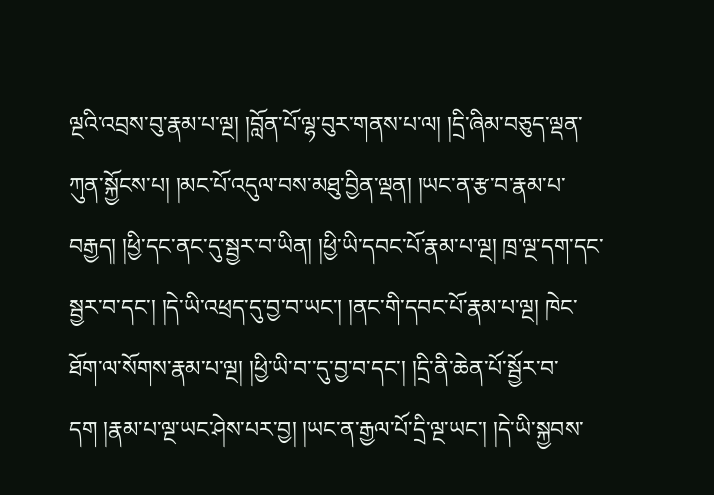ལྔའི་འབྲས་བུ་རྣམ་པ་ལྔ། །བློན་པོ་ལྷ་བུར་གནས་པ་ལ། །དྲི་ཞིམ་བཅུད་ལྡན་ཀུན་སྐྱོངས་པ། །མང་པོ་འདུལ་བས་མཐུ་བྱིན་ལྡན། །ཡང་ན་རྩ་བ་རྣམ་པ་བརྒྱད། །ཕྱི་དང་ནང་དུ་སྦྱར་བ་ཡིན། །ཕྱི་ཡི་དབང་པོ་རྣམ་པ་ལྔ། ཁྲ་ལྔ་དག་དང་སྦྱར་བ་དང་། །དེ་ཡི་འཕྲད་དུ་བྱ་བ་ཡང་། །ནང་གི་དབང་པོ་རྣམ་པ་ལྔ། ཁེང་ཐོག་ལ་སོགས་རྣམ་པ་ལྔ། །ཕྱི་ཡི་བ་་དུ་བྱ་བ་དང་། །དྲི་ནི་ཆེན་པོ་སྦྱོར་བ་དག །རྣམ་པ་ལྔ་ཡང་ཤེས་པར་བྱ། །ཡང་ན་རྒྱལ་པོ་དྲི་ལྔ་ཡང་། །དེ་ཡི་སྐྱབས་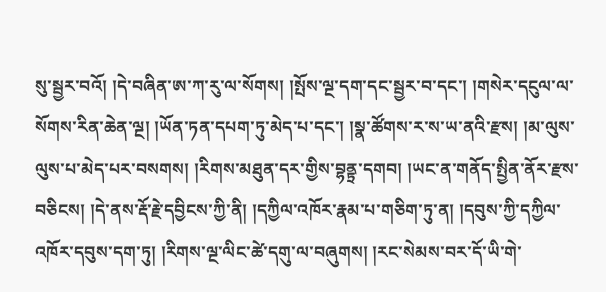སུ་སྦྱར་བའོ། །དེ་བཞིན་ཨ་ཀ་རུ་ལ་སོགས། །སྤོས་ལྔ་དག་དང་སྦྱར་བ་དང་། །གསེར་དངུལ་ལ་སོགས་རིན་ཆེན་ལྔ། །ཡོན་ཏན་དཔག་ཏུ་མེད་པ་དང་། །སྣ་ཚོགས་ར་ས་ཡ་ནའི་རྫས། །མ་ལུས་ལུས་པ་མེད་པར་བསགས། །རིགས་མཐུན་དར་གྱིས་བྷནྟྲ་དགབ། །ཡང་ན་གནོད་སྤྱིན་ནོར་རྫས་བཅིངས། །དེ་ནས་རྡོ་རྗེ་དབྱིངས་ཀྱི་ནི། །དཀྱིལ་འཁོར་རྣམ་པ་གཅིག་ཏུ་ན། །དབུས་ཀྱི་དཀྱིལ་འཁོར་དབུས་དག་ཏུ། །རིགས་ལྔ་ལིང་ཚེ་དགུ་ལ་བཞུགས། །རང་སེམས་བར་དོ་ཡི་གེ་